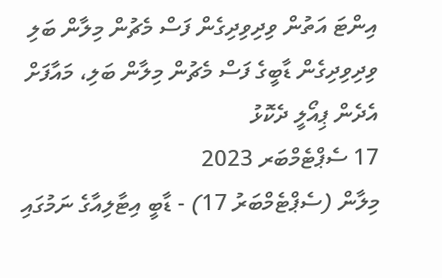އިންޓަ އަތުން ވިދިވިދިގެން ފަސް މެޗުން މިލާން ބަލި
ވިދިވިދިގެން ޑާބީގެ ފަސް މެޗުން މިލާން ބަލި، މައާފަށް އެދެން ޕިއޯލީ ދެކޮޅު
17 ސެޕްޓެމްބަރ 2023
މިލާން (ސެޕްޓެމްބަރު 17) - ޑާބީ އިޓާލިއާގެ ނަމުގައި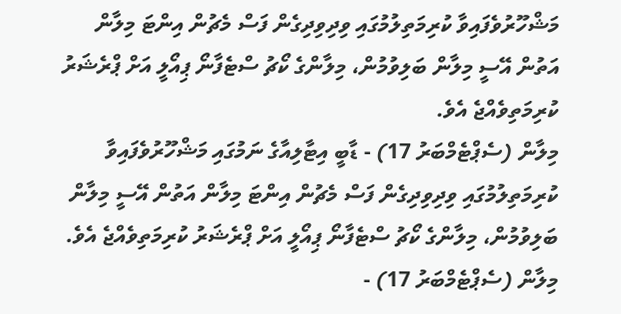މަޝްހޫރުވެފައިވާ ކުރިމަތިލުމުގައި ވިދިވިދިގެން ފަސް މެޗުން އިންޓަ މިލާން އަތުން އޭސީ މިލާން ބަލިވުމުން، މިލާންގެ ކޯޗު ސްޓެފާނޯ ޕިއޯލީ އަށް ޕްރެޝަރު ކުރިމަތިވެއްޖެ އެވެ.
މިލާން (ސެޕްޓެމްބަރު 17) - ޑާބީ އިޓާލިއާގެ ނަމުގައި މަޝްހޫރުވެފައިވާ ކުރިމަތިލުމުގައި ވިދިވިދިގެން ފަސް މެޗުން އިންޓަ މިލާން އަތުން އޭސީ މިލާން ބަލިވުމުން، މިލާންގެ ކޯޗު ސްޓެފާނޯ ޕިއޯލީ އަށް ޕްރެޝަރު ކުރިމަތިވެއްޖެ އެވެ.
މިލާން (ސެޕްޓެމްބަރު 17) -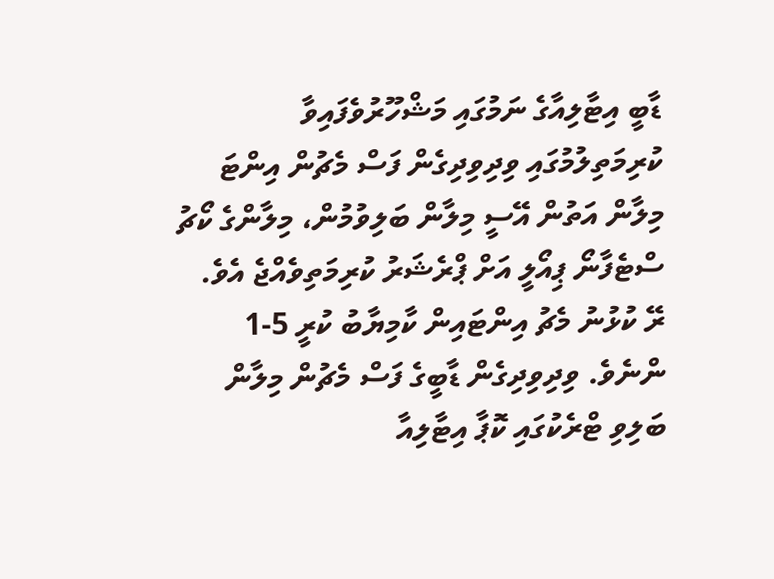ޑާބީ އިޓާލިއާގެ ނަމުގައި މަޝްހޫރުވެފައިވާ ކުރިމަތިލުމުގައި ވިދިވިދިގެން ފަސް މެޗުން އިންޓަ މިލާން އަތުން އޭސީ މިލާން ބަލިވުމުން، މިލާންގެ ކޯޗު ސްޓެފާނޯ ޕިއޯލީ އަށް ޕްރެޝަރު ކުރިމަތިވެއްޖެ އެވެ.
ރޭ ކުޅުނު މެޗު އިންޓައިން ކާމިޔާބު ކުރީ 5-1 ންނެވެ. ވިދިވިދިގެން ޑާބީގެ ފަސް މެޗުން މިލާން ބަލިވި ޓްރެކުގައި ކޮޕާ އިޓާލިއާ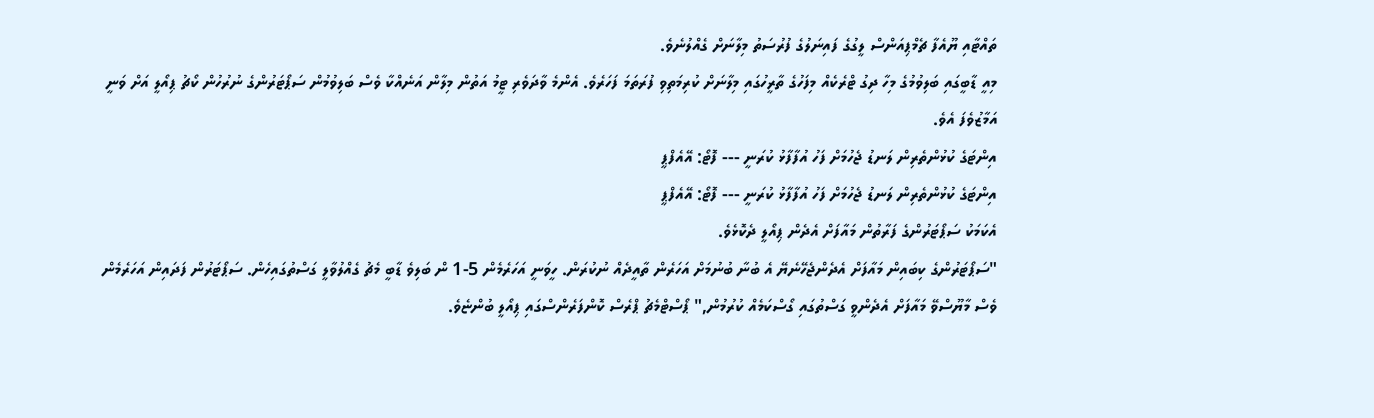ތައްޓާއި ޔޫއެފާ ޗެމްޕިއަންސް ލީގުގެ ފައިނަލުގެ ފުރުސަތު މިލާނަށް ގެއްލުނެވެ.
މިއީ ޑާބީގައި ބަލިވުމުގެ މިހާ ދިގު ޓްރެކެއް މިފަހުގެ ތާރީހުގައި މިލާނަށް ކުރިމަތިވި ފުރަތަމަ ފަހަރެވެ. އެންމެ ވާދަވެރި ޓީމު އަތުން މިލާން އަނެއްކާ ވެސް ބަލިވުމުން ސަޕޯޓަރުންގެ ނުރުހުން ކޯޗު ޕިއޯލީ އަށް ވަނީ އަމާޒުވެފަ އެވެ.
އިންޓަގެ ކުޅުންތެރިން ލަނޑު ޖެހުމަށް ފަހު އުފާފާޅު ކުރަނީ --- ފޮޓޯ: އޭއެފްޕީ
އިންޓަގެ ކުޅުންތެރިން ލަނޑު ޖެހުމަށް ފަހު އުފާފާޅު ކުރަނީ --- ފޮޓޯ: އޭއެފްޕީ
އެކަމަކު ސަޕޯޓަރުންގެ ފަރާތުން މައާފަށް އެދެން ޕިއޯލީ ދެކޮޅެވެ.
"ސަޕޯޓަރުންގެ ކިބައިން މައާފަށް އެދެންޖެހޭނެޔޭ އެ ބުނާ ބުނުމަށް އަހަރެން ތާއީދެއް ނުކުރަން. ހީވަނީ އަހަރެމެން 5-1 ން ބަލިވެ ޑާބީ މެޗު ގެއްލުވާލީ ގަސްތުގައިހެން. ސަޕޯޓަރުން ފަދައިން އަހަރެމެން ވެސް މާޔޫސްވޭ މައާފަށް އެދެންވީ ގަސްތުގައި ގޯސްކަމެއް ކުރުމުން," ޕޯސްޓްމެޗު ޕްރެސް ކޮންފަރެންސްގައި ޕިއޯލީ ބުންޏެވެ.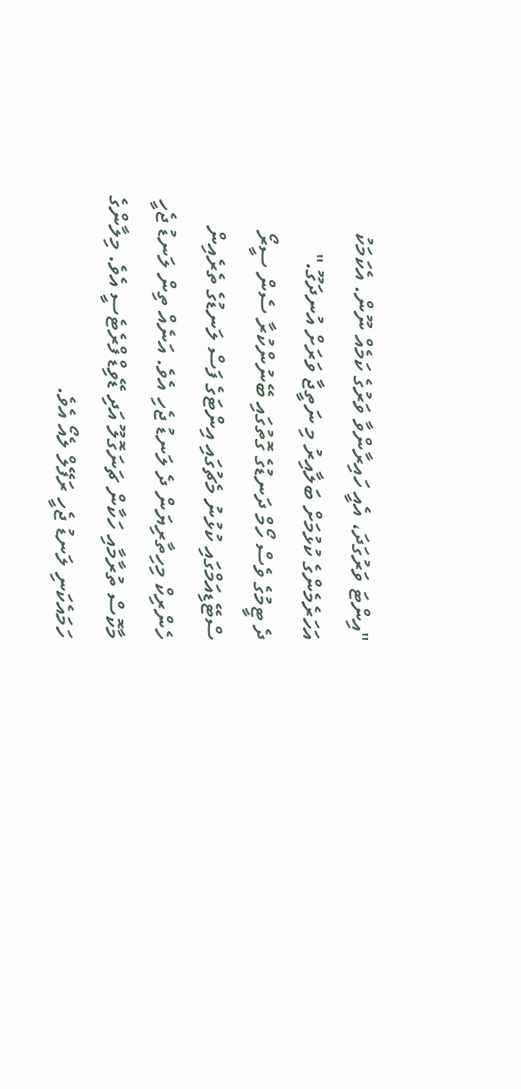"އިންޓަ ވަރުގަދަ، އެއީ ހައިރާންވާ ވަރުގެ ކަމެއް ނޫން. އެކަމަކު އަހަރެމެންގެ ކުޅުމަށް ބަލާއިރު މި ނަތީޖާ ވަރަށް އުނދަގޫ."
ދެ ޓީމުގެ ވެސް ހޯމް ދަނޑުގެ ގޮތުގައި ބޭނުންކުރާ ސެން ސީރޯ ސްޓޭޑިއަމްގައި ކުޅުނު މެޗުގައި އިންޓަގެ ފަސް ލަނޑުގެ ތެރެއިން ހެންރިކް މިހިތާރިޔަން ދެ ލަނޑު ޖެހި އެވެ. އަނެއް ތިން ލަނޑު ޖެހީ މާކޮސް ތުރާމާއި ހަކާން ޗަނަގޮލޫ އަދި ޑޭވިޑް ފްރެޓެސީ އެވެ. މިލާންގެ ހަމައެކަނި ލަނޑު ޖެހީ ރަފޭލް ލެއޯ އެވެ.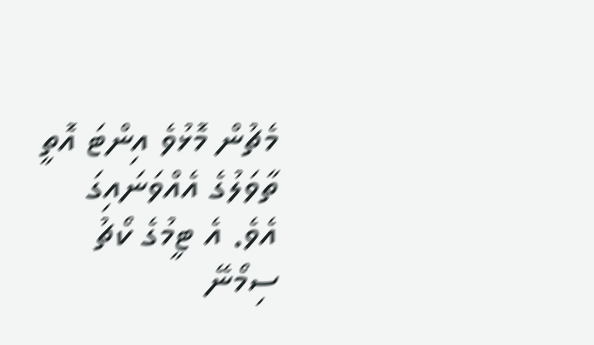މެޗުން މޮޅުވެ އިންޓަ އޮތީ ތާވަލުގެ އެއްވަނައިގަ އެވެ. އެ ޓީމުގެ ކޯޗު ސިމޯނޭ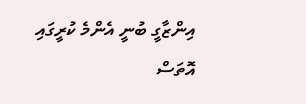އިންޒާގީ ބުނީ އެންމެ ކުރީގައި އޮތަސް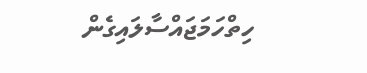ހިތްހަމަޖައްސާލައިގެން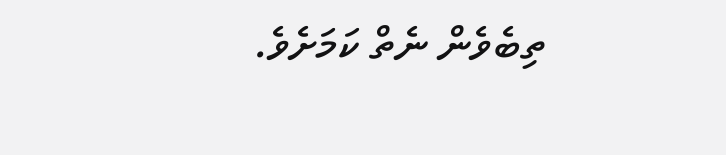ތިބެވެން ނެތް ކަމަށެވެ.